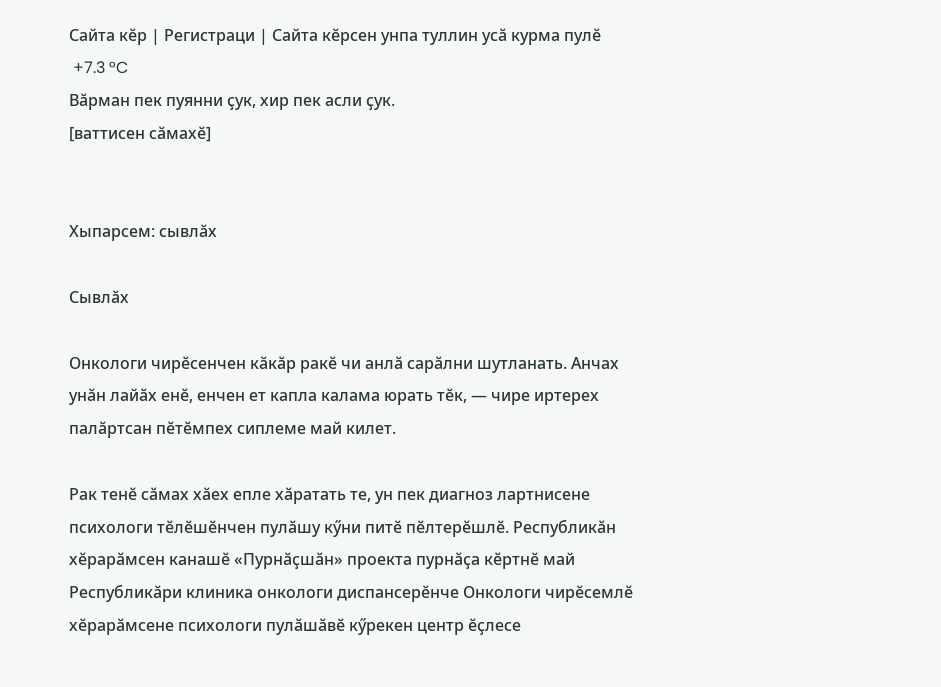Сайта кӗр | Регистраци | Сайта кӗрсен унпа туллин усӑ курма пулӗ
 +7.3 °C
Вӑрман пек пуянни ҫук, хир пек асли ҫук.
[ваттисен сӑмахӗ]


Хыпарсем: сывлӑх

Сывлӑх

Онкологи чирӗсенчен кӑкӑр ракӗ чи анлӑ сарӑлни шутланать. Анчах унӑн лайӑх енӗ, енчен ет капла калама юрать тӗк, — чире иртерех палӑртсан пӗтӗмпех сиплеме май килет.

Рак тенӗ сӑмах хӑех епле хӑратать те, ун пек диагноз лартнисене психологи тӗлӗшӗнчен пулӑшу кӳни питӗ пӗлтерӗшлӗ. Республикӑн хӗрарӑмсен канашӗ «Пурнӑҫшӑн» проекта пурнӑҫа кӗртнӗ май Республикӑри клиника онкологи диспансерӗнче Онкологи чирӗсемлӗ хӗрарӑмсене психологи пулӑшӑвӗ кӳрекен центр ӗҫлесе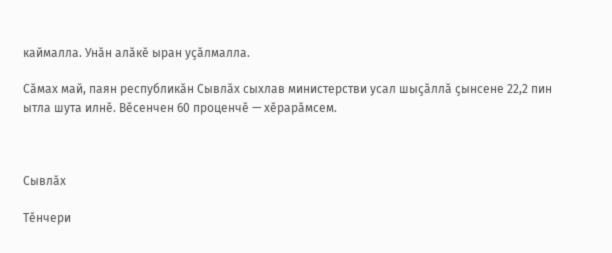каймалла. Унӑн алӑкӗ ыран уҫӑлмалла.

Сӑмах май, паян республикӑн Сывлӑх сыхлав министерстви усал шыҫӑллӑ ҫынсене 22,2 пин ытла шута илнӗ. Вӗсенчен 60 проценчӗ — хӗрарӑмсем.



Сывлӑх

Тӗнчери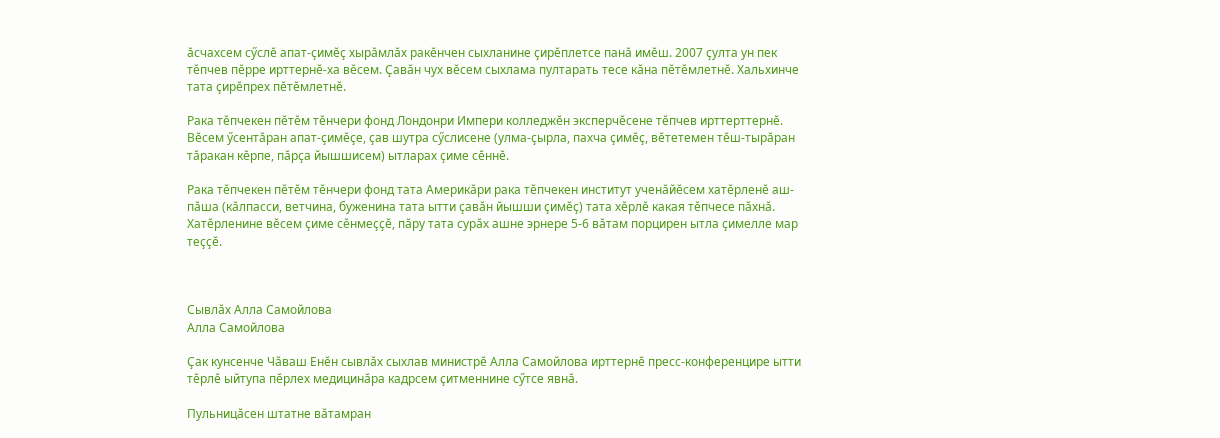ӑсчахсем сӳслӗ апат-ҫимӗҫ хырӑмлӑх ракӗнчен сыхланине ҫирӗплетсе панӑ имӗш. 2007 ҫулта ун пек тӗпчев пӗрре ирттернӗ-ха вӗсем. Ҫавӑн чух вӗсем сыхлама пултарать тесе кӑна пӗтӗмлетнӗ. Хальхинче тата ҫирӗпрех пӗтӗмлетнӗ.

Рака тӗпчекен пӗтӗм тӗнчери фонд Лондонри Импери колледжӗн эксперчӗсене тӗпчев ирттерттернӗ. Вӗсем ӳсентӑран апат-ҫимӗҫе, ҫав шутра сӳслисене (улма-ҫырла, пахча ҫимӗҫ, вӗтетемен тӗш-тырӑран тӑракан кӗрпе, пӑрҫа йышшисем) ытларах ҫиме сӗннӗ.

Рака тӗпчекен пӗтӗм тӗнчери фонд тата Америкӑри рака тӗпчекен институт ученӑйӗсем хатӗрленӗ аш-пӑша (кӑлпасси, ветчина, буженина тата ытти ҫавӑн йышши ҫимӗҫ) тата хӗрлӗ какая тӗпчесе пӑхнӑ. Хатӗрленине вӗсем ҫиме сӗнмеҫҫӗ, пӑру тата сурӑх ашне эрнере 5-6 вӑтам порцирен ытла ҫимелле мар теҫҫӗ.



Сывлӑх Алла Самойлова
Алла Самойлова

Ҫак кунсенче Чӑваш Енӗн сывлӑх сыхлав министрӗ Алла Самойлова ирттернӗ пресс-конференцире ытти тӗрлӗ ыйтупа пӗрлех медицинӑра кадрсем ҫитменнине сӳтсе явнӑ.

Пульницӑсен штатне вӑтамран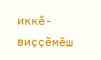иккӗ-виҫҫӗмӗш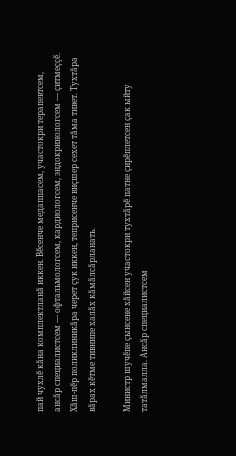пай чухлӗ кӑна комплектланӑ иккен. Вӗсенче медаппасем, участокри терапевтсем, ансӑр специалистсем — офтальмологсем, кардиологсем, эндокринологсем — ҫитмеҫҫӗ. Хӑш-пӗр поликлиникӑра черет ҫук иккен, теприсенче виҫшер сехет тӑма тивет. Тухтӑра вӑрах кӗтме тивнипе халӑх кӑмӑлсӑрланать.

Министр шучӗпе ҫынсене хӑйсен участокри тухтӑрӗ патне ҫирӗплетсен ҫак ыйту татӑлмалла. Ансӑр специалистсем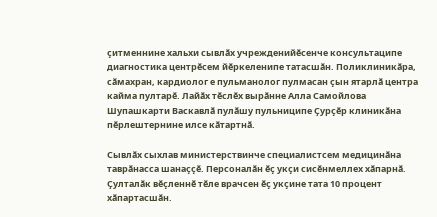ҫитменнине хальхи сывлӑх учрежденийӗсенче консультаципе диагностика центрӗсем йӗркеленипе татасшӑн. Поликлиникӑра, сӑмахран, кардиолог е пульманолог пулмасан ҫын ятарлӑ центра кайма пултарӗ. Лайӑх тӗслӗх вырӑнне Алла Самойлова Шупашкарти Васкавлӑ пулӑшу пульниципе Ҫурҫӗр клиникӑна пӗрлештернине илсе кӑтартнӑ.

Сывлӑх сыхлав министерствинче специалистсем медицинӑна таврӑнасса шанаҫҫӗ. Персоналӑн ӗҫ укҫи сисӗнмеллех хӑпарнӑ. Ҫулталӑк вӗҫленнӗ тӗле врачсен ӗҫ укҫине тата 10 процент хӑпартасшӑн.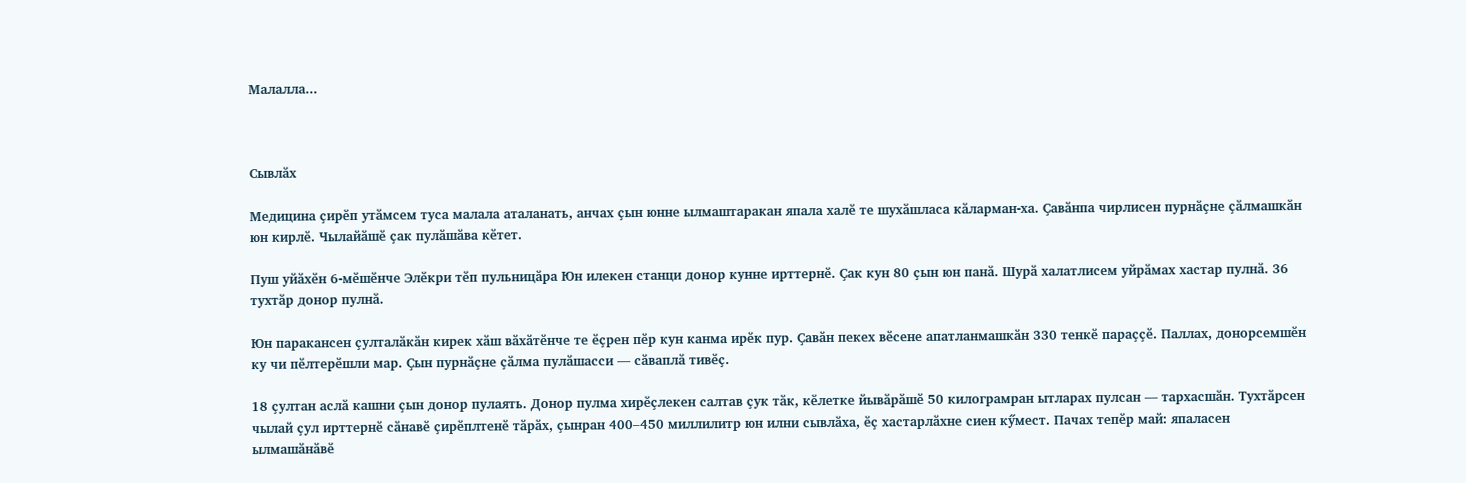Малалла...



Сывлӑх

Медицина ҫирӗп утӑмсем туса малала аталанать, анчах ҫын юнне ылмаштаракан япала халӗ те шухӑшласа кӑларман-ха. Ҫавӑнпа чирлисен пурнӑҫне ҫӑлмашкӑн юн кирлӗ. Чылайӑшӗ ҫак пулӑшӑва кӗтет.

Пуш уйӑхӗн 6-мӗшӗнче Элӗкри тӗп пульницӑра Юн илекен станци донор кунне ирттернӗ. Ҫак кун 80 ҫын юн панӑ. Шурӑ халатлисем уйрӑмах хастар пулнӑ. 36 тухтӑр донор пулнӑ.

Юн паракансен ҫулталӑкӑн кирек хӑш вӑхӑтӗнче те ӗҫрен пӗр кун канма ирӗк пур. Ҫавӑн пекех вӗсене апатланмашкӑн 330 тенкӗ параҫҫӗ. Паллах, донорсемшӗн ку чи пӗлтерӗшли мар. Ҫын пурнӑҫне ҫӑлма пулӑшасси — сӑваплӑ тивӗҫ.

18 ҫултан аслӑ кашни ҫын донор пулаять. Донор пулма хирӗҫлекен салтав ҫук тӑк, кӗлетке йывӑрӑшӗ 50 килограмран ытларах пулсан — тархасшӑн. Тухтӑрсен чылай ҫул ирттернӗ сӑнавӗ ҫирӗплтенӗ тӑрӑх, ҫынран 400–450 миллилитр юн илни сывлӑха, ӗҫ хастарлӑхне сиен кӳмест. Пачах тепӗр май: япаласен ылмашӑнӑвӗ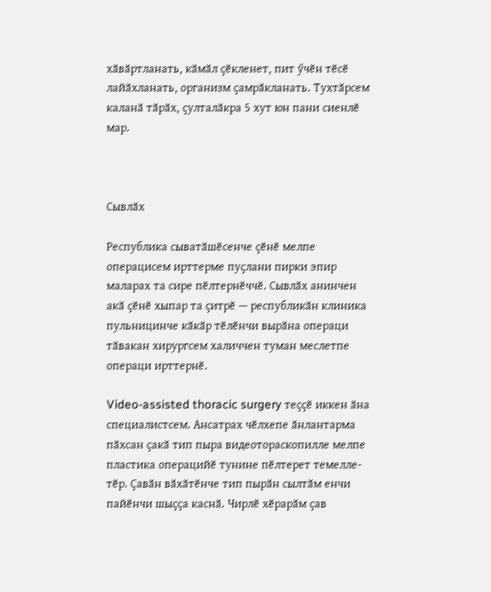хӑвӑртланать, кӑмӑл ҫӗкленет, пит ӳчӗн тӗсӗ лайӑхланать, организм ҫамрӑкланать. Тухтӑрсем каланӑ тӑрӑх, ҫулталӑкра 5 хут юн пани сиенлӗ мар.



Сывлӑх

Республика сыватӑшӗсенче ҫӗнӗ мелпе операцисем ирттерме пуҫлани пирки эпир маларах та сире пӗлтернӗччӗ. Сывлӑх анинчен акӑ ҫӗнӗ хыпар та ҫитрӗ — республикӑн клиника пульницинче кӑкӑр тӗлӗнчи вырӑна операци тӑвакан хирургсем халиччен туман меслетпе операци ирттернӗ.

Video-assisted thoracic surgery теҫҫӗ иккен ӑна специалистсем. Ансатрах чӗлхепе ӑнлантарма пӑхсан ҫакӑ тип пыра видеотораскопилле мелпе пластика операцийӗ тунине пӗлтерет темелле-тӗр. Ҫавӑн вӑхӑтӗнче тип пырӑн сылтӑм енчи пайӗнчи шыҫҫа каснӑ. Чирлӗ хӗрарӑм ҫав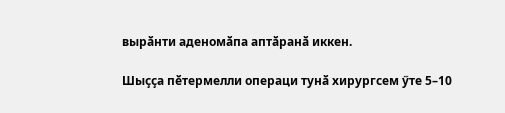вырӑнти аденомӑпа аптӑранӑ иккен.

Шыҫҫа пӗтермелли операци тунӑ хирургсем ӳте 5–10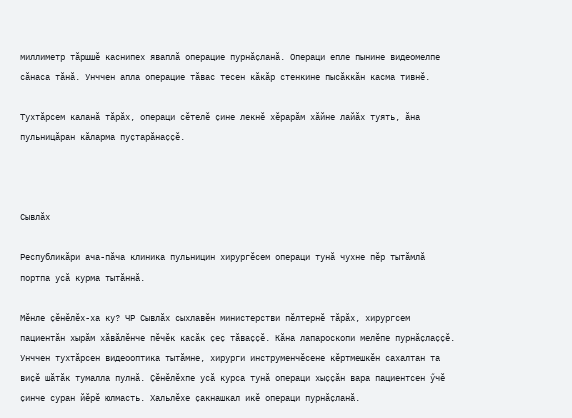миллиметр тӑршшӗ каснипех яваплӑ операцие пурнӑҫланӑ. Операци епле пынине видеомелпе сӑнаса тӑнӑ. Унччен апла операцие тӑвас тесен кӑкӑр стенкине пысӑккӑн касма тивнӗ.

Тухтӑрсем каланӑ тӑрӑх, операци сӗтелӗ ҫине лекнӗ хӗрарӑм хӑйне лайӑх туять, ӑна пульницӑран кӑларма пуҫтарӑнаҫҫӗ.



Сывлӑх

Республикӑри ача-пӑча клиника пульницин хирургӗсем операци тунӑ чухне пӗр тытӑмлӑ портпа усӑ курма тытӑннӑ.

Мӗнле ҫӗнӗлӗх-ха ку? ЧР Сывлӑх сыхлавӗн министерстви пӗлтернӗ тӑрӑх, хирургсем пациентӑн хырӑм хӑвӑлӗнче пӗчӗк касӑк ҫеҫ тӑваҫҫӗ. Кӑна лапароскопи мелӗпе пурнӑҫлаҫҫӗ. Унччен тухтӑрсен видеооптика тытӑмне, хирурги инструменчӗсене кӗртмешкӗн сахалтан та виҫӗ шӑтӑк тумалла пулнӑ. Ҫӗнӗлӗхпе усӑ курса тунӑ операци хыҫҫӑн вара пациентсен ӳчӗ ҫинче суран йӗрӗ юлмасть. Хальлӗхе ҫакнашкал икӗ операци пурнӑҫланӑ.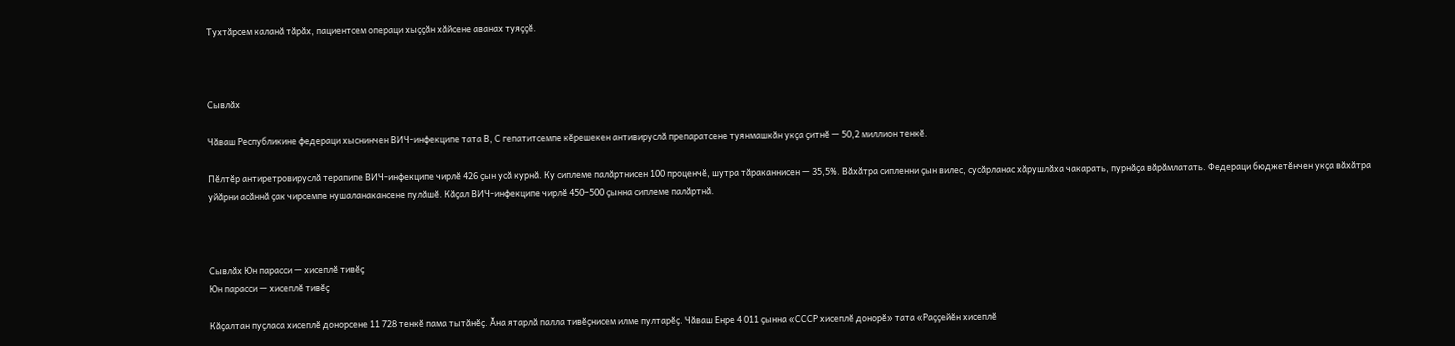Тухтӑрсем каланӑ тӑрӑх, пациентсем операци хыҫҫӑн хӑйсене аванах туяҫҫӗ.



Сывлӑх

Чӑваш Республикине федераци хыснинчен ВИЧ-инфекципе тата В, С гепатитсемпе кӗрешекен антивируслӑ препаратсене туянмашкӑн укҫа ҫитнӗ — 50,2 миллион тенкӗ.

Пӗлтӗр антиретровируслӑ терапипе ВИЧ-инфекципе чирлӗ 426 ҫын усӑ курнӑ. Ку сиплеме палӑртнисен 100 проценчӗ, шутра тӑраканнисен — 35,5%. Вӑхӑтра сипленни ҫын вилес, сусӑрланас хӑрушлӑха чакарать, пурнӑҫа вӑрӑмлатать. Федераци бюджетӗнчен укҫа вӑхӑтра уйӑрни асӑннӑ ҫак чирсемпе нушаланакансене пулӑшӗ. Кӑҫал ВИЧ-инфекципе чирлӗ 450–500 ҫынна сиплеме палӑртнӑ.



Сывлӑх Юн парасси — хисеплӗ тивӗҫ
Юн парасси — хисеплӗ тивӗҫ

Кӑҫалтан пуҫласа хисеплӗ донорсене 11 728 тенкӗ пама тытӑнӗҫ. Ӑна ятарлӑ палла тивӗҫнисем илме пултарӗҫ. Чӑваш Енре 4 011 ҫынна «СССР хисеплӗ донорӗ» тата «Раҫҫейӗн хисеплӗ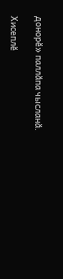донорӗ» паллӑпа чысланӑ.

Хисеплӗ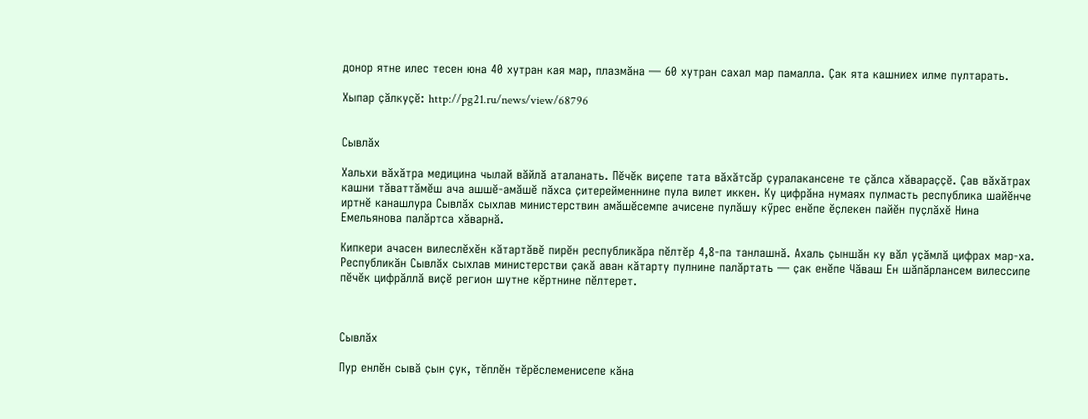донор ятне илес тесен юна 40 хутран кая мар, плазмӑна — 60 хутран сахал мар памалла. Ҫак ята кашниех илме пултарать.

Хыпар ҫӑлкуҫӗ: http://pg21.ru/news/view/68796


Сывлӑх

Хальхи вӑхӑтра медицина чылай вӑйлӑ аталанать. Пӗчӗк виҫепе тата вӑхӑтсӑр ҫуралакансене те ҫӑлса хӑвараҫҫӗ. Ҫав вӑхӑтрах кашни тӑваттӑмӗш ача ашшӗ-амӑшӗ пӑхса ҫитерейменнине пула вилет иккен. Ку цифрӑна нумаях пулмасть республика шайӗнче иртнӗ канашлура Сывлӑх сыхлав министерствин амӑшӗсемпе ачисене пулӑшу кӳрес енӗпе ӗҫлекен пайӗн пуҫлӑхӗ Нина Емельянова палӑртса хӑварнӑ.

Кипкери ачасен вилеслӗхӗн кӑтартӑвӗ пирӗн республикӑра пӗлтӗр 4,8-па танлашнӑ. Ахаль ҫыншӑн ку вӑл уҫӑмлӑ цифрах мар-ха. Республикӑн Сывлӑх сыхлав министерстви ҫакӑ аван кӑтарту пулнине палӑртать — ҫак енӗпе Чӑваш Ен шӑпӑрлансем вилессипе пӗчӗк цифрӑллӑ виҫӗ регион шутне кӗртнине пӗлтерет.



Сывлӑх

Пур енлӗн сывӑ ҫын ҫук, тӗплӗн тӗрӗслеменисепе кӑна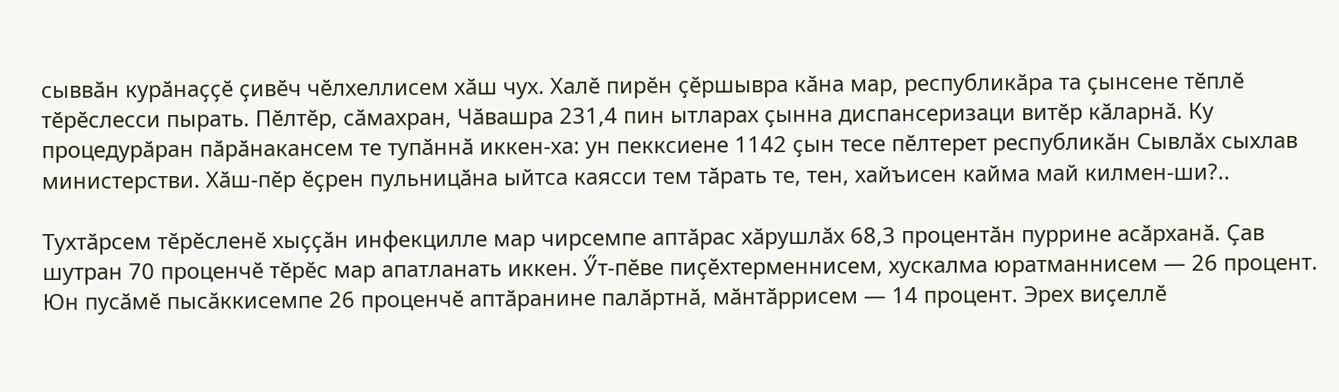сыввӑн курӑнаҫҫӗ ҫивӗч чӗлхеллисем хӑш чух. Халӗ пирӗн ҫӗршывра кӑна мар, республикӑра та ҫынсене тӗплӗ тӗрӗслесси пырать. Пӗлтӗр, сӑмахран, Чӑвашра 231,4 пин ытларах ҫынна диспансеризаци витӗр кӑларнӑ. Ку процедурӑран пӑрӑнакансем те тупӑннӑ иккен-ха: ун пекксиене 1142 ҫын тесе пӗлтерет республикӑн Сывлӑх сыхлав министерстви. Хӑш-пӗр ӗҫрен пульницӑна ыйтса каясси тем тӑрать те, тен, хайъисен кайма май килмен-ши?..

Тухтӑрсем тӗрӗсленӗ хыҫҫӑн инфекцилле мар чирсемпе аптӑрас хӑрушлӑх 68,3 процентӑн пуррине асӑрханӑ. Ҫав шутран 70 проценчӗ тӗрӗс мар апатланать иккен. Ӳт-пӗве пиҫӗхтерменнисем, хускалма юратманнисем — 26 процент. Юн пусӑмӗ пысӑккисемпе 26 проценчӗ аптӑранине палӑртнӑ, мӑнтӑррисем — 14 процент. Эрех виҫеллӗ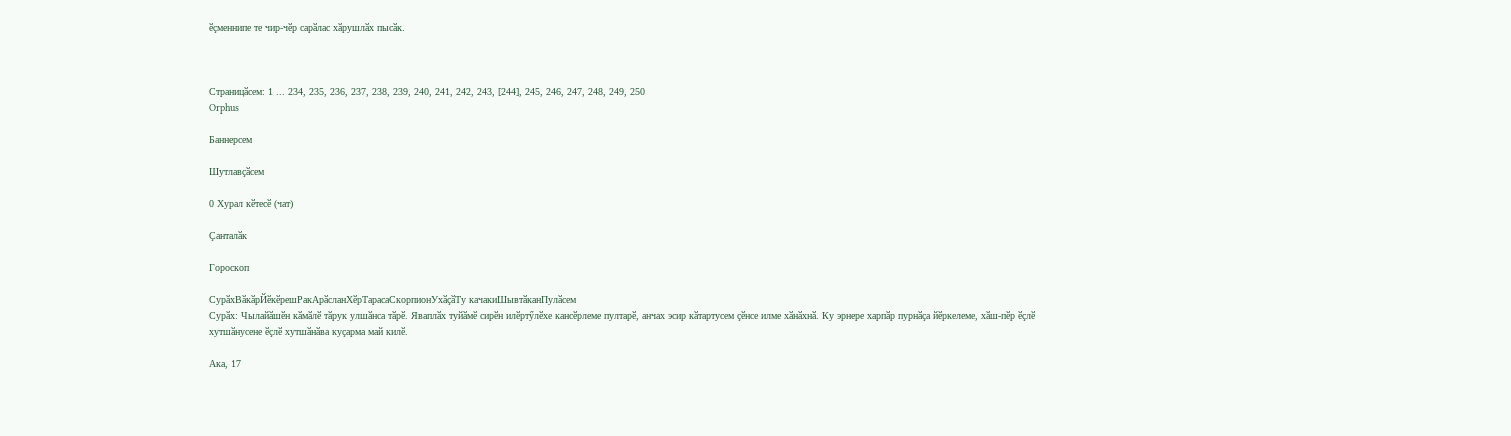ӗҫменнипе те чир-чӗр сарӑлас хӑрушлӑх пысӑк.



Страницӑсем: 1 ... 234, 235, 236, 237, 238, 239, 240, 241, 242, 243, [244], 245, 246, 247, 248, 249, 250
Orphus

Баннерсем

Шутлавҫӑсем

0 Хурал кӗтесӗ (чат)

Ҫанталӑк

Гороскоп

СурӑхВӑкӑрЙӗкӗрешРакАрӑсланХӗрТарасаСкорпионУхӑҫӑТу качакиШывтӑканПулӑсем
Сурӑх: Чылайӑшӗн кӑмӑлӗ тӑрук улшӑнса тӑрӗ. Яваплӑх туйӑмӗ сирӗн илӗртӳлӗхе кансӗрлеме пултарӗ, анчах эсир кӑтартусем ҫӗнсе илме хӑнӑхнӑ. Ку эрнере харпӑр пурнӑҫа йӗркелеме, хӑш-пӗр ӗҫлӗ хутшӑнусене ӗҫлӗ хутшӑнӑва куҫарма май килӗ.

Ака, 17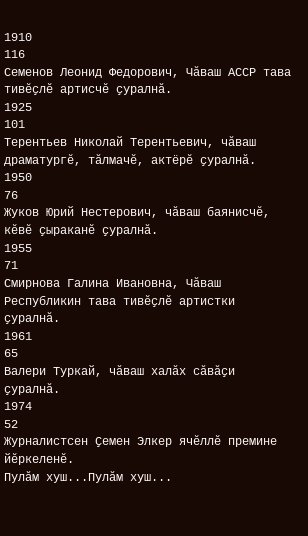1910
116
Семенов Леонид Федорович, Чӑваш АССР тава тивӗҫлӗ артисчӗ ҫуралнӑ.
1925
101
Терентьев Николай Терентьевич, чӑваш драматургӗ, тӑлмачӗ, актёрӗ ҫуралнӑ.
1950
76
Жуков Юрий Нестерович, чӑваш баянисчӗ, кӗвӗ ҫыраканӗ ҫуралнӑ.
1955
71
Смирнова Галина Ивановна, Чӑваш Республикин тава тивӗҫлӗ артистки ҫуралнӑ.
1961
65
Валери Туркай, чӑваш халӑх сӑвӑҫи ҫуралнӑ.
1974
52
Журналистсен Ҫемен Элкер ячӗллӗ премине йӗркеленӗ.
Пулӑм хуш...Пулӑм хуш...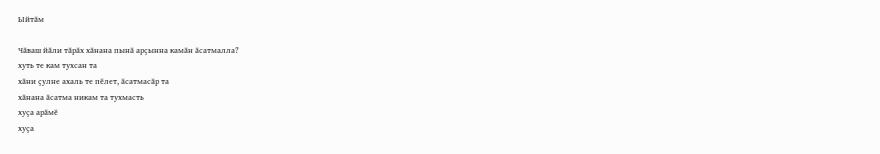Ыйтӑм

Чӑваш йӑли тӑрӑх хӑнана пынӑ арҫынна камӑн ӑсатмалла?
хуть те кам тухсан та
хӑни ҫулне ахаль те пӗлет, ӑсатмасӑр та
хӑнана ӑсатма никам та тухмасть
хуҫа арӑмӗ
хуҫа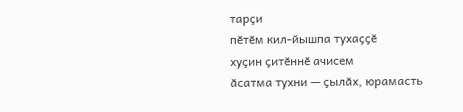тарҫи
пӗтӗм кил-йышпа тухаҫҫӗ
хуҫин ҫитӗннӗ ачисем
ӑсатма тухни — ҫылӑх, юрамасть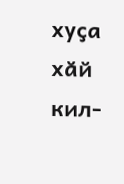хуҫа хӑй
кил-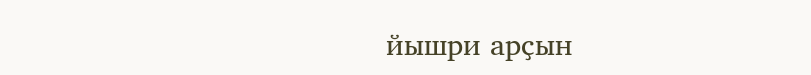йышри арҫын